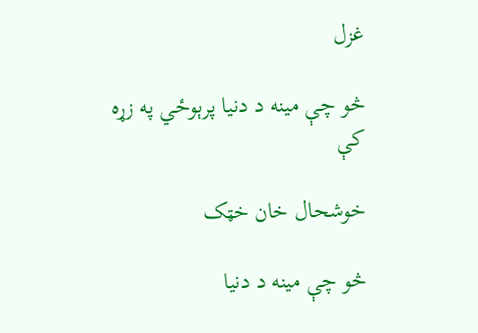غزل

څو چې مينه د دنيا پرېوځي په زړه کې

خوشحال خان خټک

څو چې مينه د دنيا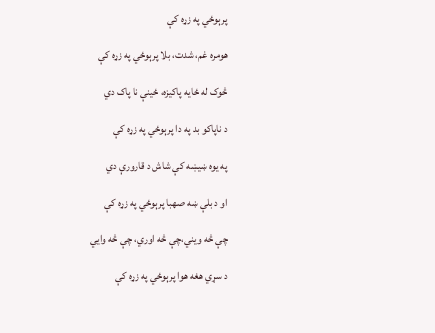پرېوځي په زړه کې

هومره غم، شدت، بلا پرېوځي په زړه کې

څوک له ځايه پاکيزه، ځينې نا پاک دي

د ناپاکو بد په دا پرېوځي په زړه کې

په يوه ښيښه کې شاش د قارورې دي

او د بلې ښه صهبا پرېوځي په زړه کې

چې څه ويني،چې څه اوري، چې څه وايي

د سړي هغه هوا پرېوځي په زړه کې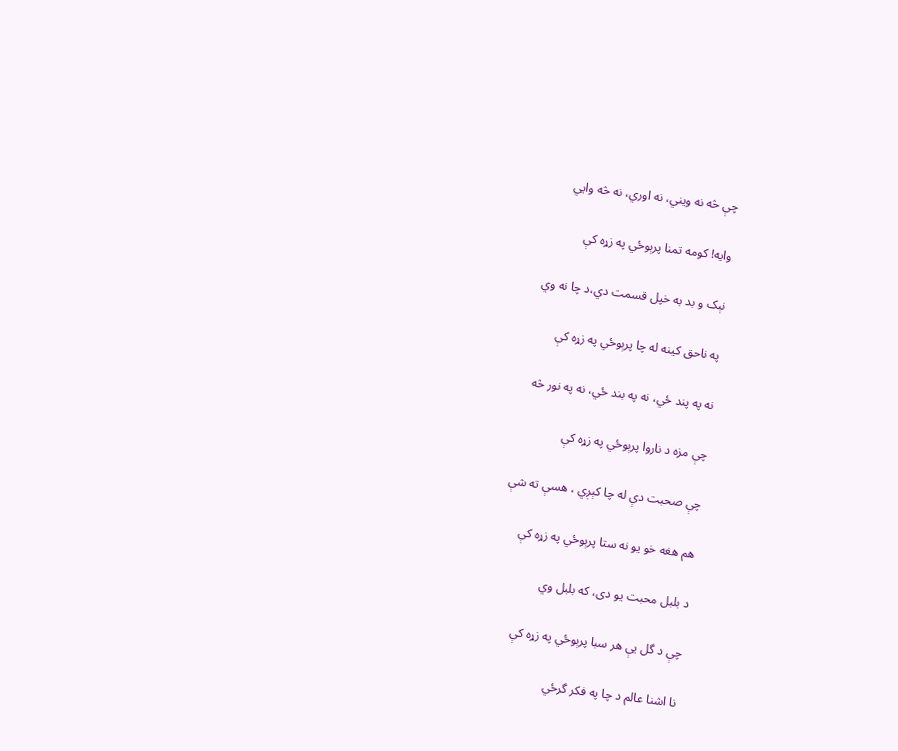چې څه نه ويني، نه اوري، نه څه وايي

وايه! کومه تمنا پرېوځي په زړه کې

نېک و بد به خپل قسمت دي،د چا نه وي

په ناحق کينه له چا پرېوځي په زړه کې

نه په پند ځي، نه په بند ځي، نه په نور څه

چې مزه د ناروا پرېوځي په زړه کې

چې صحبت دې له چا کېږي ، هسې ته شې

هم هغه خو يو نه ستا پرېوځي په زړه کې

د بلبل محبت يو دی، که بلبل وي

چې د گل يې هر سبا پرېوځي په زړه کې

نا اشنا عالم د چا په فکر گرځي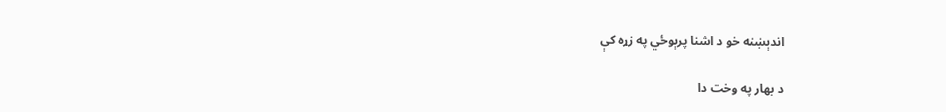اندېښنه خو د اشنا پرېوځي په زړه کې

د بهار په وخت دا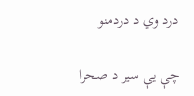درد وي د دردمنو

چې يې سير د صحرا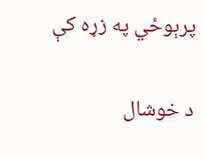پرېوځي په زړه کې

د خوشال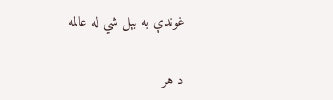غوندې به بېل شي له عالمه

د هر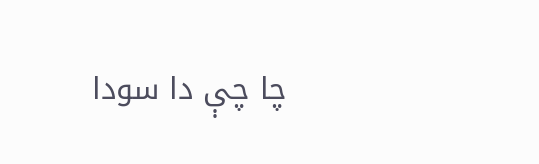چا چې دا سودا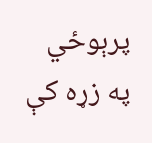پرېوځي په زړه کې